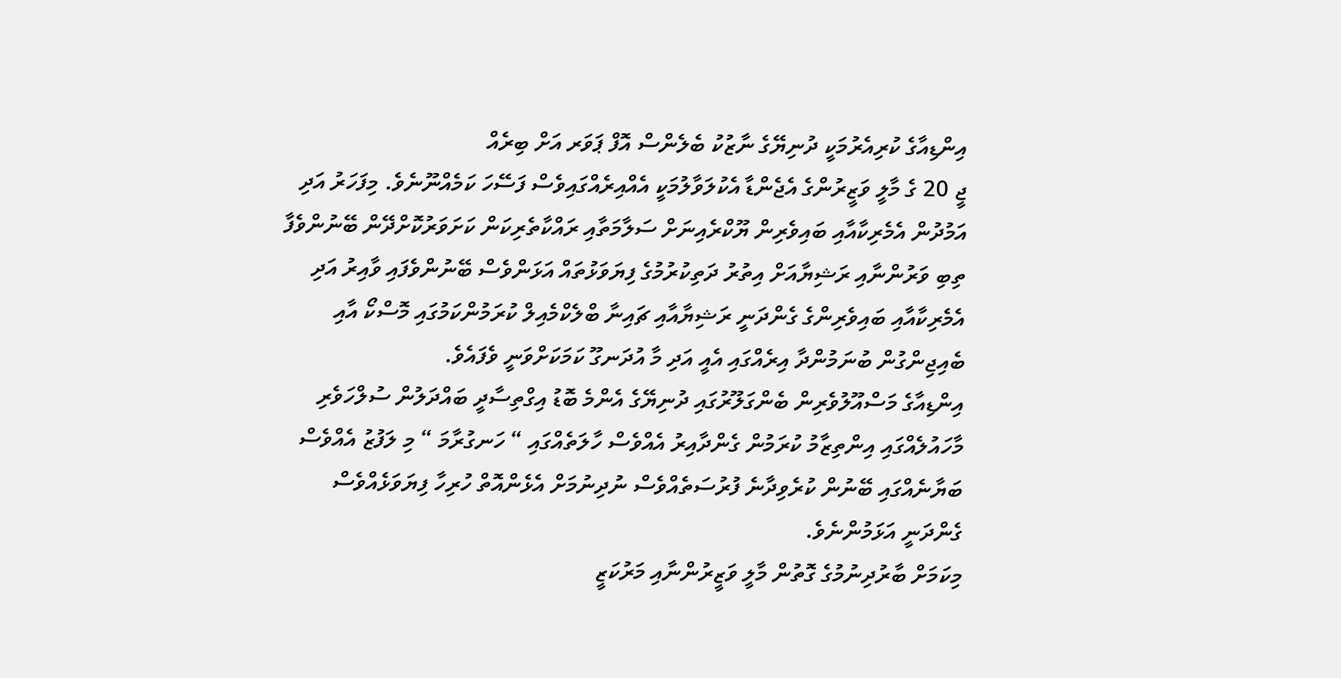އިންޑިއާގެ ކުރިއެރުމަކީ ދުނިޔޭގެ ނާޒުކު ބެލެންސް އޮފް ޕަވަރ އަށް ބިރެއް
ޖީ 20 ގެ މާލީ ވަޒީރުންގެ އެޖެންޑާ އެކުލަވާލުމަކީ އެއްއިރެއްގައިވެސް ފަސޭހަ ކަމެއްނޫނެވެ. މިފަހަރު އަދި އަމުދުން އެމެރިކާއާއި ބައިވެރިން ޔޫކްރެއިނަށް ސަލާމަތާއި ރައްކާތެރިކަން ކަށަވަރުކޮށްދޭން ބޭނުންވެފާ ތިބި ވަރުންނާއި ރަޝިޔާއަށް އިތުރު ދަތިކުރުމުގެ ފިޔަވަޅުތައް އަޅަންވެސް ބޭނުންވެފައި ވާއިރު އަދި އެމެރިކާއާއި ބައިވެރިންގެ ގެންދަނީ ރަޝިޔާއާއި ޗައިނާ ބްލެކްމެއިލް ކުރަމުންކަމުގައި މޮސްކޯ އާއި ބެއިޖިންގުން ބުނަމުންދާ އިރެއްގައި އެއީ އަދި މާ އުދަނގޫ ކަމަކަށްވަނީ ވެފައެވެ.
އިންޑިއާގެ މަސްއޫލުވެރިން ބެންގަލޫރުގައި ދުނިޔޭގެ އެންމެ ބޮޑު އިގްތިސާދީ ބައްދަލުން ސުލްހަވެރި މާހައުލެއްގައި އިންތިޒާމު ކުރަމުން ގެންދާއިރު އެއްވެސް ހާލަތެއްގައި “ ހަނގުރާމަ “ މި ލަފުޒު އެއްވެސް ބަޔާނެއްގައި ބޭނުން ކުރެވިދާނެ ފުރުސަތެއްވެސް ނުދިނުމަށް އެޅެންއޮތް ހުރިހާ ފިޔަވަޅެއްވެސް ގެންދަނީ އަޅަމުންނެވެ.
މިކަމަށް ބާރުދިނުމުގެ ގޮތުން މާލީ ވަޒީރުންނާއި މަރުކަޒީ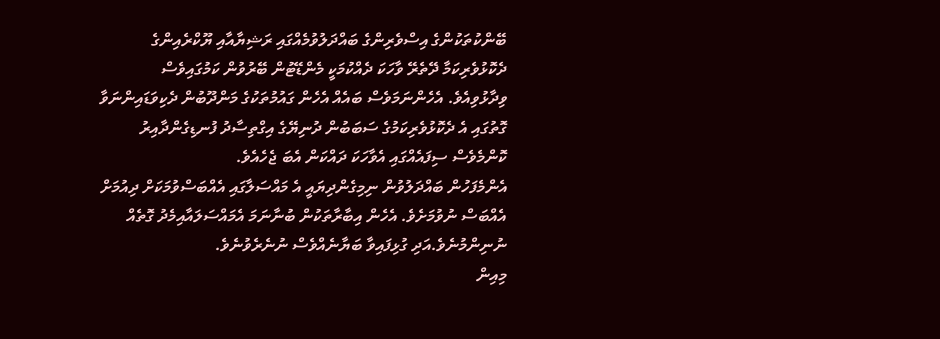ބޭންކުތަކުންގެ އިސްވެރިންގެ ބައްދަލުވުމެއްގައި ރަޝިޔާއާއި ޔޫކްރެއިންގެ ދެކޮޅުވެރިކަމާ ދޭތެރޭ ވާހަކަ ދެއްކުމަކީ މެންޑޭޓުން ބޭރުވުން ކަމުގައިވެސް ވިދާޅުވިއެވެ. އެހެންނަމަވެސް ބައެއް އެހެން ގައުމުތަކުގެ މަންދޫބުން ދެކިވަޑައިންނަވާ ގޮތުގައި އެ ދެކޮޅުވެރިކަމުގެ ސަބަބުން ދުނިޔޭގެ އިގްތިސާދު ފުނޑިގެންދާއިރު ކޮންމެވެސް ސިފައެއްގައި އެވާހަކަ ދައްކަން އެބަ ޖެހެއެވެ.
އެންމެފަހުން ބައްދަލުވުން ނިމިގެންދިޔައީ އެ މައްސަލާގައި އެއްބަސްވުމަކަށް ދިއުމަށް އެއްބަސް ނުވުމަށެވެ. އެހެން އިބާރާތަކުން ބުނާނަމަ އެމައްސަލައާއިމެދު ގޮތެއް ނުނިންމުނެވެ.އަދި ގުޅިފައިވާ ބަޔާނެއްވެސް ނުނެރެވުނެވެ.
މިއިން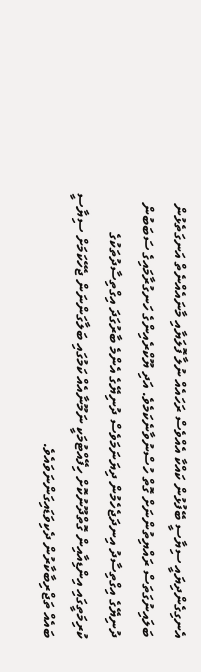އެނގިގެންދިޔައީ ސިޔާސީ ބޭފުޅުން ކައްކާ އެއްވެސް ރަހައެއް ނުލާ ފޮލަޔާއި މާނައެއްނެތް އަނގަތެޅުން ބަލައިނުގަތަސް ރައްޔިތުންނަށް ގޮތް ހުސްނުވާނެކަމެވެ. އަދި ޔޫކްރެއިންގެ ހަނގުރާމައިގެ ސަބަބުން ދުނިޔޭގެ އިގްތިސާދު އިނދަޖެހެމުން ދިޔަނަމަވެސް ދުނިޔޭގެ އެންމެ ބާރުގަދަ އިގްތިސާދުތަކުގެ ކުރިމަތީގައި އިންޑިއާއިން ގޮތްދޫނުކޮށް ހިފޭއްޓުމަކީ ނަމޫނާއެއް ކަމުގައި ބަލާގަންނަން ޖެހޭކަމަށް ސިޔާސީ ބައެއް ތަޖްރިބާކާރުން ދެކިވަޑައިގަންނަވައެވެ.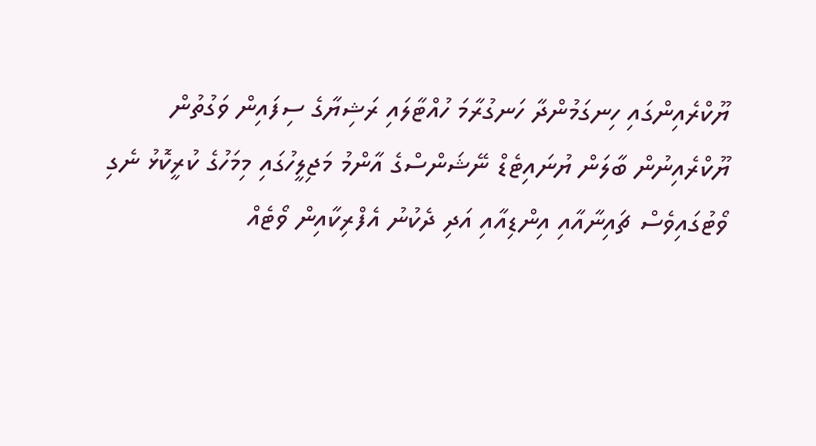ޔޫކްރެއިންގައި ހިނގަމުންދާ ހަނގުރާމަ ހުއްޓާލައި ރަޝިޔާގެ ސިފައިން ވަގުތުން ޔޫކްރެއިނުން ބާލަން ޔުނައިޓެޑް ނޭޝަންސްގެ އާންމު މަޖިލީހުގައި މިމަހުގެ ކުރީކޮޅު ނެގި ވޯޓުގައިވެސް ޗައިނާއާއި އިންޑިއާއި އަދި ދެކުނު އެފްރިކާއިން ވޯޓެއް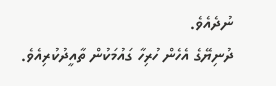ނުދެއެވެ.
ދުނިޔޭގެ އެހެން ހުރިހާ ގައުމަކުން ތާއީދުކުރިއެވެ.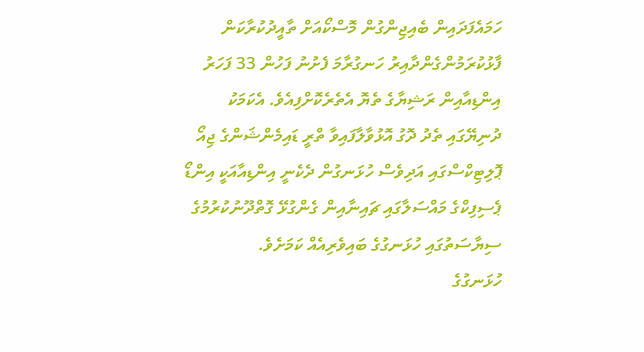ހަމައެފަދައިން ބެއިޖިންގުން މޮސްކޯއަށް ތާއީދުކުރާކަން ފާޅުކުރަމުންގެންދާއިރު ހަނގުރާމަ ފެށުނު ފަހުން 33 ފަހަރު އިންޑިއާއިން ރަޝިޔާގެ ތެޔޮ އެތެރެކޮށްފިއެވެ. އެކަމަކު ދުނިޔޭގައި ތެދު ދޮގު އޮޅުވާލާފައިވާ ތްރީ ޑައިމެންޝަންގެ ޖިއޯ ޕޮލިޓިކްސްގައި އަދިވެސް ހުޅަނގުން ދެކެނީ އިންޑިއާއަކީ އިންޑޯ ޕެސިފިކްގެ މައްސަލާގައި ޗައިނާއިން ގެންގުޅޭ ގޮތްދޫނުކުރުމުގެ ސިޔާސަތުގައި ހުޅަނގުގެ ބައިވެރިއެއް ކަމަށެވެ.
ހުޅަނގުގެ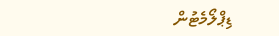ޑިޕްލޯމެޓުން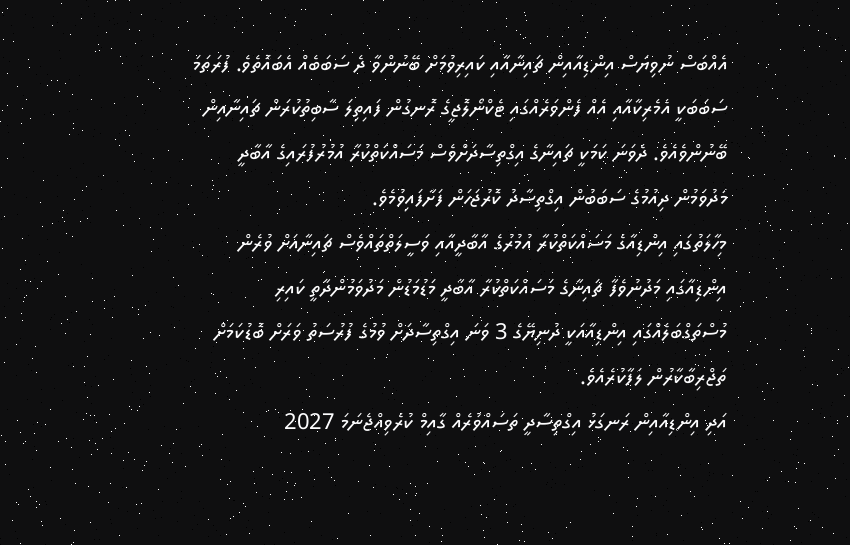އެއްބަސް ނުވިޔަސް އިންޑިއާއިން ޗައިނާއާއި ކައިރިވުމަށް ބޭނުންވާ ދެ ސަބަބެއް އެބައޮތެވެ. ފުރަތަމަ ސަބަބަކީ އެމެރިކާއާއި އެއް ފެންވަރެއްގައި ޓެކްނޯލޮޖީގެ ރޮނގުން ފައިތިލަ ސާބިތުކުރަން ޗައިނާއިން ބޭނުންވެއެވެ. ދެވަނަ ކަމަކީ ޗައިނާގެ އިގްތިސާދަށްވެސް މަސައްކަތްކުރާ އުމުރުފުރައިގެ އާބާދީ މަދުވަމުން ދިއުމުގެ ސަބަބުން އިގްތިސާދު ކޮރުޖަހަން ފަށާފައިވުމެވެ.
މިހާލަތުގައި އިންޑިއާގެ މަސައްކަތްކުރާ އުމުރުގެ އާބާދީއާއި ވަސީލަތްތައްވެސް ޗައިނާއަށް ވުރެން އިންޑިއާގައި މަދުނުވެފާ ޗައިނާގެ މަސައްކަތްކުރާ އާބާދީ މަޑުމަޑުން މަދުވަމުންދާތީ ކައިރި މުސްތަގްބަލެއްގައި އިންޑިއާއަކީ ދުނިޔޭގެ 3 ވަނަ އިގްތިސާދަށް ވުމުގެ ފުރުސަތު ވަރަށް ބޮޑުކަމަށް ތަޖްރިބާކާރުން ލަފާކުރެއެވެ.
އަދި އިންޑިއާއިން ރަނގަޅު އިގްތިސާދީ ތަސައްވުރެއް ގާއިމް ކުރެވިއްޖެނަމަ 2027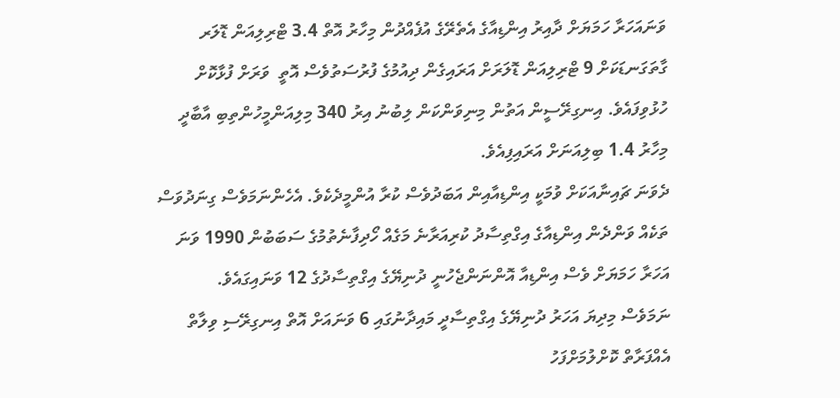ވަނައަހަރާ ހަމަޔަށް ދާއިރު އިންޑިއާގެ އެތެރޭގެ އުފެއްދުން މިހާރު އޮތް 3.4 ޓްރިލިއަން ޑޮލަރ ގާތަގަނޑަކަށް 9 ޓްރިލިއަން ޑޮލަރަށް އަރައިގެން ދިއުމުގެ ފުރުސަތުވެސް އޮތީ  ވަރަށް ފުޅާކޮށް ހުޅުވިފައެވެ. އިނގިރޭސީން އަތުން މިނިވަންކަން ލިބުނު އިރު 340 މިލިއަންމީހުންތިބި އާބާދީ މިހާރު 1.4 ބިލިއަނަށް އަރައިފިއެވެ.
ދެވަނަ ޗައިނާއަކަށް ވުމަކީ އިންޑިއާއިން އަބަދުވެސް ކުރާ އުންމީދެކެވެ. އެހެންނަމަވެސް ގިނަދުވަސް ތަކެއް ވަންދެން އިންޑިއާގެ އިގްތިސާދު ކުރިއަރާނެ މަގެއް ހޯދިފާނެތުމުގެ ސަބަބުން 1990 ވަނަ އަހަރާ ހަމަޔަށް ވެސް އިންޑިއާ އޮންނަންޖެހުނީ ދުނިޔޭގެ އިގްތިސާދުގެ 12 ވަނައިގައެވެ.
ނަމަވެސް މިދިޔަ އަހަރު ދުނިޔޭގެ އިގްތިސާދީ މައިދާނުގައި 6 ވަނައަށް އޮތް އިނގިރޭސި ވިލާތް އެއްފަރާތް ކޮށްލުމަށްފަހު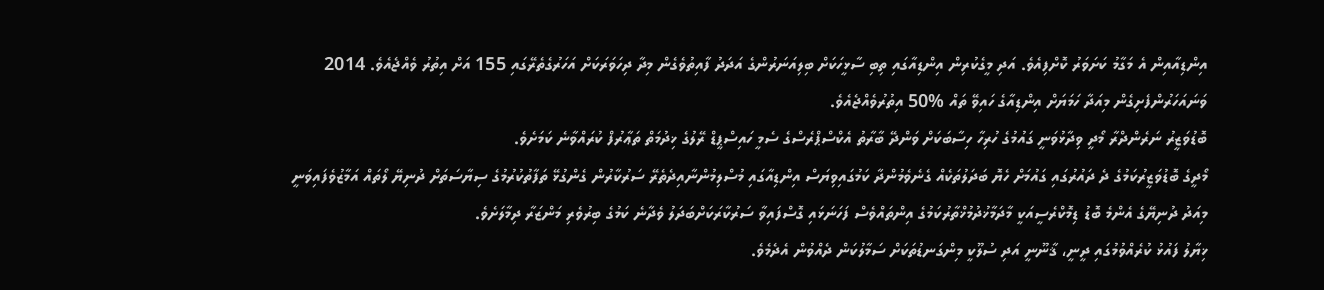އިންޑިއާއިން އެ މަގާމު ކަށަވަރު ކޮށްފިއެވެ. އަދި މީގެކުރިން އިންޑިއާގައި ތިބި ސާޅީހަކަށް ބިލިއަނަރުންގެ އަދަދު ފާއިތުވެގެން މިދާ ދިހަވަރަކަށް އަހަރުގެތެރޭގައި 155 އަށް އިތުރު ވެއްޖެއެވެ. 2014 ވަނައަހަރުންފެށިގެން މިއަދާ ހަމަޔަށް އިންޑިއާގެ ހައިވޭ ތައް %50 އިތުރުވެއްޖެއެވެ.
ބޮޑުވަޒީރު ނަރެންދްރާ މޯދީ ވިދާޅުވަނީ ގައުމުގެ ހުރިހާ ހިސާބަކަށް ވަންދޭ ބާރާތު އެކްސްޕްރެސްގެ ސެމީ ހައިސްޕީޑް ރޭލުގެ ޚިދުމަތް ތަޢާރުފް ކުރައްވާނެ ކަމަށެވެ.
މޯދީގެ ބޮޑުވަޒީރުކަމުގެ ދެ ދައުރުގައި ގައުމަށް ހެޔޮ ބަދަލުތަކެއް ގެނެވެމުންދާ ކަމުގައިވިޔަސް އިންޑިއާގައި މުސްލިމުންނާއިދެތެރޭ ސަރުކާރުން ގެންގުޅޭ ތަފާތުކުރުމުގެ ސިޔާސަތަށް ދުނިޔޭ ލޯތައް އަމާޒުވެފައިވަނީ މިއަދު ދުނިޔޭގެ އެންމެ ބޮޑު ޑިމޮކްރެސީއަކީ މާދަމާޚުދުމުޚްތާރުކަމުގެ އިންތައްވެސް ފަހަނަޅައި ގޮސްފައިވާ ސަރުކާރަކަށްބަދަލު ވެދާނެ ކަމުގެ ބިރުވެރި މަންޒަރާ ދިމާލަށެވެ.
ޚިޔާލު ފައުޅު ކުރެއްވުމުގައި ދީނީ، ޤާނޫނީ އަދި ސުލޫކީ މިންގަނޑުތަކަށް ސަމާލުކަން ދެއްވުން އެދެމެވެ.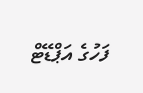ފަހުގެ އަޕްޑޭޓް